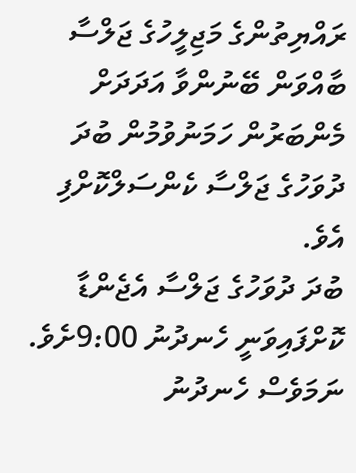ރައްޔިތުންގެ މަޖިލީހުގެ ޖަލްސާ ބާއްވަން ބޭނުންވާ އަދަދަށް މެންބަރުން ހަމަނުވުމުން ބުދަ ދުވަހުގެ ޖަލްސާ ކެންސަލްކޮށްފި އެވެ.
ބުދަ ދުވަހުގެ ޖަލްސާ އެޖެންޑާ ކޮށްފައިވަނީ ހެނދުނު 9:00ށެވެ. ނަމަވެސް ހެނދުނު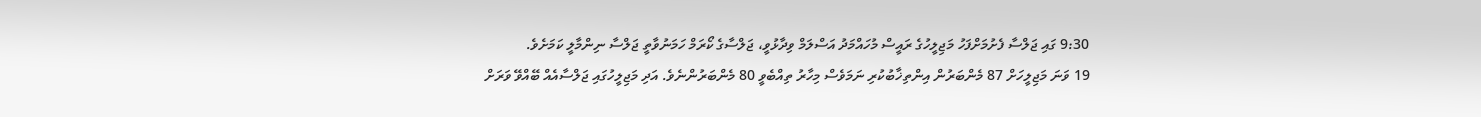9:30 ގައި ޖަލްސާ ފެށުމަށްފަހު މަޖިލީހުގެ ރައީސް މުހައްމަދު އަސްލަމް ވިދާޅުވީ، ޖަލްސާގެ ކޯރަމް ހަމަނުވާތީ ޖަލްސާ ނިންމާލީ ކަމަށެވެ.
19 ވަނަ މަޖިލީހަށް 87 މެންބަރުން އިންތިޚާބުކުރި ނަމަވެސް މިހާރު ތިއްބެވީ 80 މެންބަރުންނެވެ. އަދި މަޖިލީހުގައި ޖަލްސާއެއް ބޭއްވޭ ވަރަށް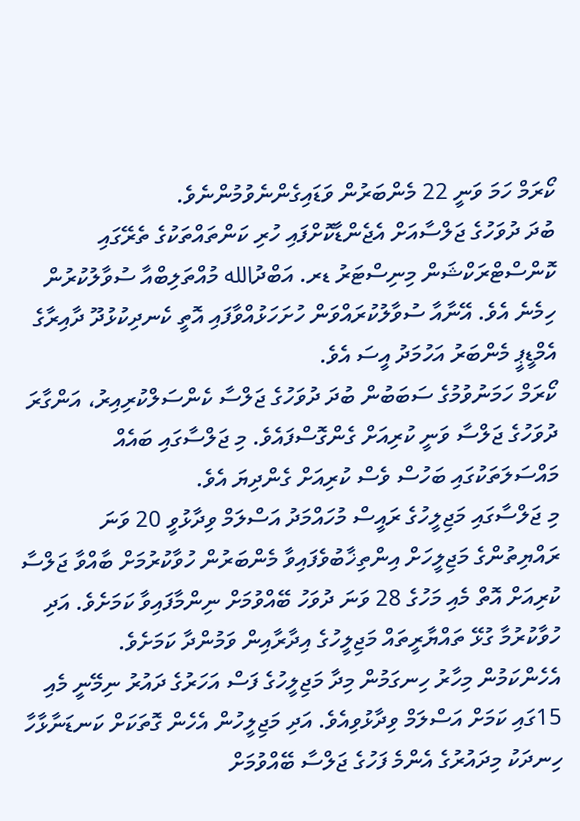ކޯރަމް ހަމަ ވަނީ 22 މެންބަރުން ވަޑައިގެންނެވުމުންނެވެ.
ބުދަ ދުވަހުގެ ޖަލްސާއަށް އެޖެންޑާކޮށްފައި ހުރި ކަންތައްތަކުގެ ތެރޭގައި ކޮންސްޓްރަކްޝަން މިނިސްޓަރު ޑރ. އަބްދުالله މުއްތަލިބްއާ ސުވާލުކުރުން ހިމެނެ އެވެ. އޭނާއާ ސުވާލުކުރައްވަން ހުށަހަޅުއްވާފައި އޮތީ ކެނދިކުޅުދޫ ދާއިރާގެ އެމްޑީޕީ މެންބަރު އަހުމަދު އީސަ އެވެ.
ކޯރަމް ހަމަނުވުމުގެ ސަބަބުން ބުދަ ދުވަހުގެ ޖަލްސާ ކެންސަލްކުރިއިރު، އަންގާރަ ދުވަހުގެ ޖަލްސާ ވަނީ ކުރިއަށް ގެންގޮސްފައެވެ. މި ޖަލްސާގައި ބައެއް މައްސަލަތަކުގައި ބަހުސް ވެސް ކުރިއަށް ގެންދިޔަ އެވެ.
މި ޖަލްސާގައި މަޖިލީހުގެ ރައީސް މުހައްމަދު އަސްލަމް ވިދާޅުވީ 20 ވަނަ ރައްޔިތުންގެ މަޖިލީހަށް އިންތިޚާބުވެފައިވާ މެންބަރުން ހުވާކުރުމަށް ބާއްވާ ޖަލްސާ ކުރިއަށް އޮތް މެއި މަހުގެ 28 ވަނަ ދުވަހު ބޭއްވުމަށް ނިންމާފައިވާ ކަމަށެވެ. އަދި ހުވާކުރުމާ ގުޅޭ ތައްޔާރީތައް މަޖިލީހުގެ އިދާރާއިން ވަމުންދާ ކަމަށެވެ.
އެހެންކަމުން މިހާރު ހިނގަމުން މިދާ މަޖިލީހުގެ ފަސް އަހަރުގެ ދައުރު ނިމޭނީ މެއި 15ގައި ކަމަށް އަސްލަމް ވިދާޅުވިއެވެ. އަދި މަޖިލީހުން އެހެން ގޮތަކަށް ކަނޑަނާޅާހާ ހިނދަކު މިދައުރުގެ އެންމެ ފަހުގެ ޖަލްސާ ބޭއްވުމަށް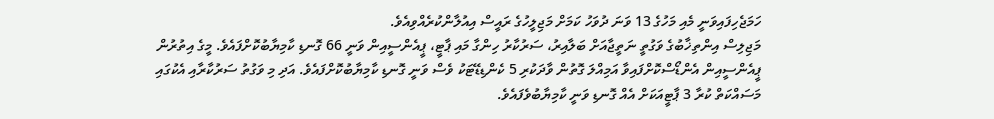ހަމަޖެހިފައިވަނީ މެއި މަހުގެ 13 ވަނަ ދުވަހު ކަމަށް މަޖިލީހުގެ ރައީސް އިއުލާންކުރެއްވިއެވެ.
މަޖިލިސް އިންތިޚާބުގެ ވަގުތީ ނަތީޖާއަށް ބަލާއިރު، ސަރުކާރު ހިންގާ މައި ޕާޓީ، ޕީއެންސީއިން ވަނީ 66 ގޮނޑި ކާމިޔާބުކޮށްފައެވެ. މީގެ އިތުރުން ޕީއެންސީއިން އެންޑޯސްކޮށްފައިވާ އަމިއްލަ ގޮތުން ވާދަކުރި 5 ކެންޑިޑޭޓަކު ވެސް ވަނީ ގޮނޑި ކާމިޔާބުކޮށްފައެވެ. އަދި މި ވަގުތު ސަރުކާރާއި އެކުގައި މަސައްކަތް ކުރާ 3 ޕާޓީއަކަށް އެއް ގޮނޑި ވަނީ ކާމިޔާބުވެފައެވެ.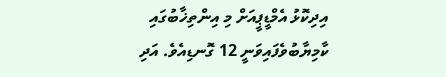އިދިކޮޅު އެމްޑީޕީއަށް މި އިންތިޚާބުގައި ކާމިޔާބުވެފައިވަނީ 12 ގޮނޑިއެވެ. އަދި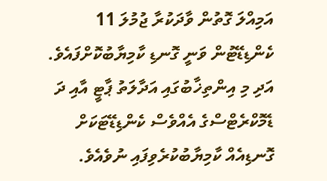އަމިއްލަ ގޮތުން ވާދަކުރާ ޖުމުލަ 11 ކެންޑިޑޭޓުން ވަނީ ގޮނޑި ކާމިޔާބުކޮށްފައެވެ. އަދި މި އިންތިޚާބުގައި އަދާލަތު ޕާޓީ އާއި ދަ ޑެމޮކްރެޓްސްގެ އެއްވެސް ކެންޑިޑޭޓަކަށް ގޮނޑިއެއް ކާމިޔާބުކުރެވިފައި ނުވެއެވެ.